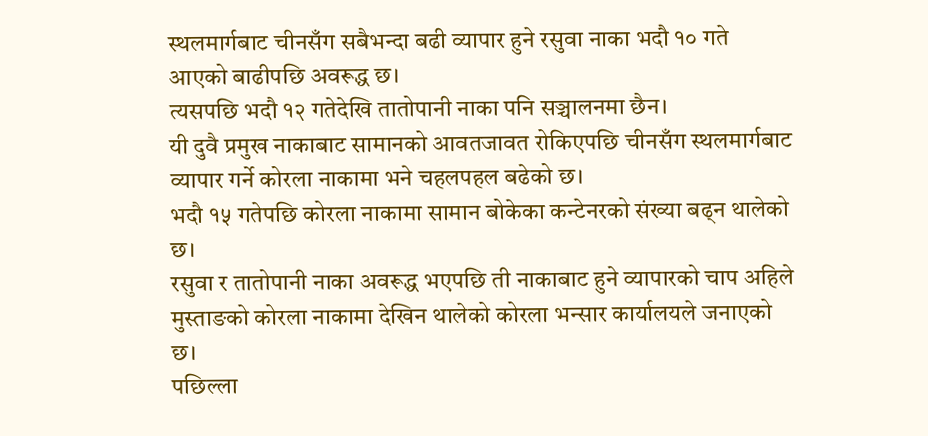स्थलमार्गबाट चीनसँग सबैभन्दा बढी व्यापार हुने रसुवा नाका भदौ १० गते आएको बाढीपछि अवरूद्ध छ।
त्यसपछि भदौ १२ गतेदेखि तातोपानी नाका पनि सञ्चालनमा छैन।
यी दुवै प्रमुख नाकाबाट सामानको आवतजावत रोकिएपछि चीनसँग स्थलमार्गबाट व्यापार गर्ने कोरला नाकामा भने चहलपहल बढेको छ।
भदौ १५ गतेपछि कोरला नाकामा सामान बोकेका कन्टेनरको संख्या बढ्न थालेको छ।
रसुवा र तातोपानी नाका अवरूद्ध भएपछि ती नाकाबाट हुने व्यापारको चाप अहिले मुस्ताङको कोरला नाकामा देखिन थालेको कोरला भन्सार कार्यालयले जनाएको छ।
पछिल्ला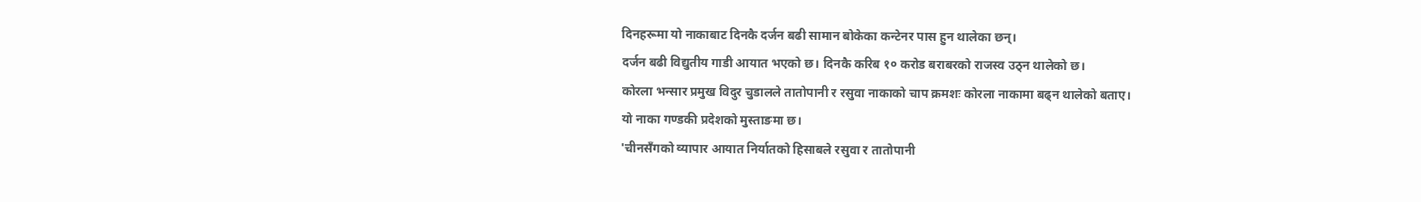दिनहरूमा यो नाकाबाट दिनकै दर्जन बढी सामान बोकेका कन्टेनर पास हुन थालेका छन्।
दर्जन बढी विद्युतीय गाडी आयात भएको छ। दिनकै करिब १० करोड बराबरको राजस्व उठ्न थालेको छ।
कोरला भन्सार प्रमुख विदुर चुडालले तातोपानी र रसुवा नाकाको चाप क्रमशः कोरला नाकामा बढ्न थालेको बताए।
यो नाका गण्डकी प्रदेशको मुस्ताङमा छ।
'चीनसँगको व्यापार आयात निर्यातको हिसाबले रसुवा र तातोपानी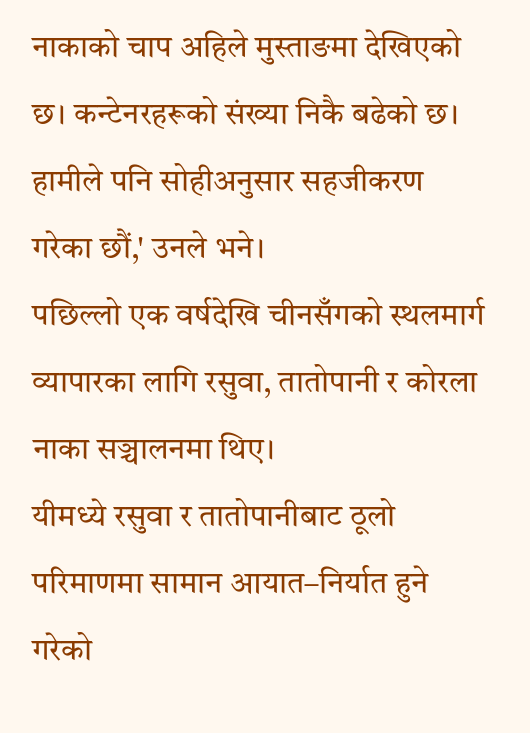नाकाको चाप अहिले मुस्ताङमा देखिएको छ। कन्टेनरहरूको संख्या निकै बढेको छ। हामीले पनि सोहीअनुसार सहजीकरण गरेका छौं,' उनले भने।
पछिल्लो एक वर्षदेखि चीनसँगको स्थलमार्ग व्यापारका लागि रसुवा, तातोपानी र कोरला नाका सञ्चालनमा थिए।
यीमध्ये रसुवा र तातोपानीबाट ठूलो परिमाणमा सामान आयात–निर्यात हुने गरेको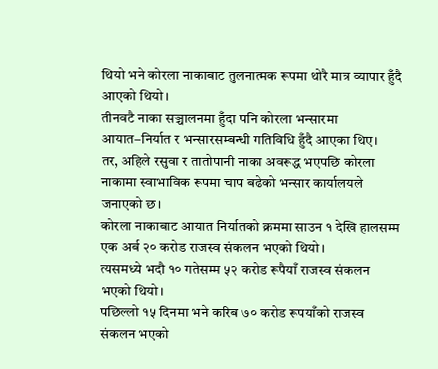थियो भने कोरला नाकाबाट तुलनात्मक रूपमा थोरै मात्र व्यापार हुँदै आएको थियो।
तीनवटै नाका सञ्चालनमा हुँदा पनि कोरला भन्सारमा आयात–निर्यात र भन्सारसम्बन्धी गतिविधि हुँदै आएका थिए।
तर, अहिले रसुवा र तातोपानी नाका अवरूद्ध भएपछि कोरला नाकामा स्वाभाविक रूपमा चाप बढेको भन्सार कार्यालयले जनाएको छ।
कोरला नाकाबाट आयात निर्यातको क्रममा साउन १ देखि हालसम्म एक अर्ब २० करोड राजस्व संकलन भएको थियो।
त्यसमध्ये भदौ १० गतेसम्म ५२ करोड रूपैयाँ राजस्व संकलन भएको थियो।
पछिल्लो १५ दिनमा भने करिब ७० करोड रूपयाँको राजस्व संकलन भएको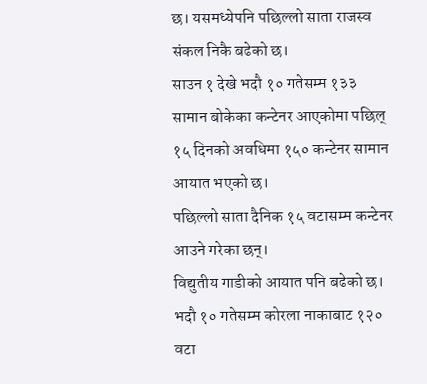छ। यसमध्येपनि पछिल्लो साता राजस्व संकल निकै बढेको छ।
साउन १ देखे भदौ १० गतेसम्म १३३ सामान बोकेका कन्टेनर आएकोमा पछिल् १५ दिनको अवधिमा १५० कन्टेनर सामान आयात भएको छ।
पछिल्लो साता दैनिक १५ वटासम्म कन्टेनर आउने गरेका छन्।
विद्युतीय गाडीको आयात पनि बढेको छ। भदौ १० गतेसम्म कोरला नाकाबाट १२० वटा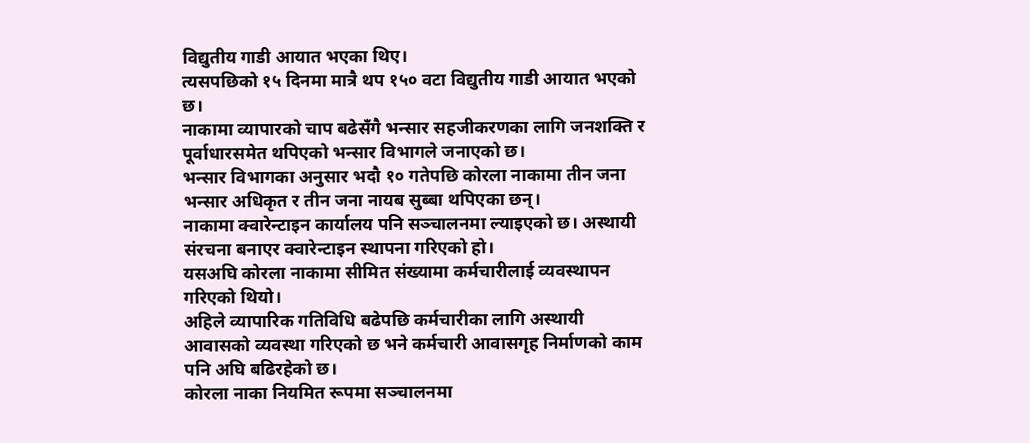विद्युतीय गाडी आयात भएका थिए।
त्यसपछिको १५ दिनमा मात्रै थप १५० वटा विद्युतीय गाडी आयात भएको छ।
नाकामा व्यापारको चाप बढेसँगै भन्सार सहजीकरणका लागि जनशक्ति र पूर्वाधारसमेत थपिएको भन्सार विभागले जनाएको छ।
भन्सार विभागका अनुसार भदौ १० गतेपछि कोरला नाकामा तीन जना भन्सार अधिकृत र तीन जना नायब सुब्बा थपिएका छन्।
नाकामा क्वारेन्टाइन कार्यालय पनि सञ्चालनमा ल्याइएको छ। अस्थायी संरचना बनाएर क्वारेन्टाइन स्थापना गरिएको हो।
यसअघि कोरला नाकामा सीमित संख्यामा कर्मचारीलाई व्यवस्थापन गरिएको थियो।
अहिले व्यापारिक गतिविधि बढेपछि कर्मचारीका लागि अस्थायी आवासको व्यवस्था गरिएको छ भने कर्मचारी आवासगृह निर्माणको काम पनि अघि बढिरहेको छ।
कोरला नाका नियमित रूपमा सञ्चालनमा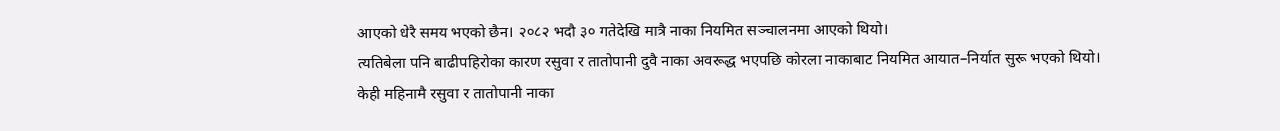आएको धेरै समय भएको छैन। २०८२ भदौ ३० गतेदेखि मात्रै नाका नियमित सञ्चालनमा आएको थियो।
त्यतिबेला पनि बाढीपहिरोका कारण रसुवा र तातोपानी दुवै नाका अवरूद्ध भएपछि कोरला नाकाबाट नियमित आयात–निर्यात सुरू भएको थियो।
केही महिनामै रसुवा र तातोपानी नाका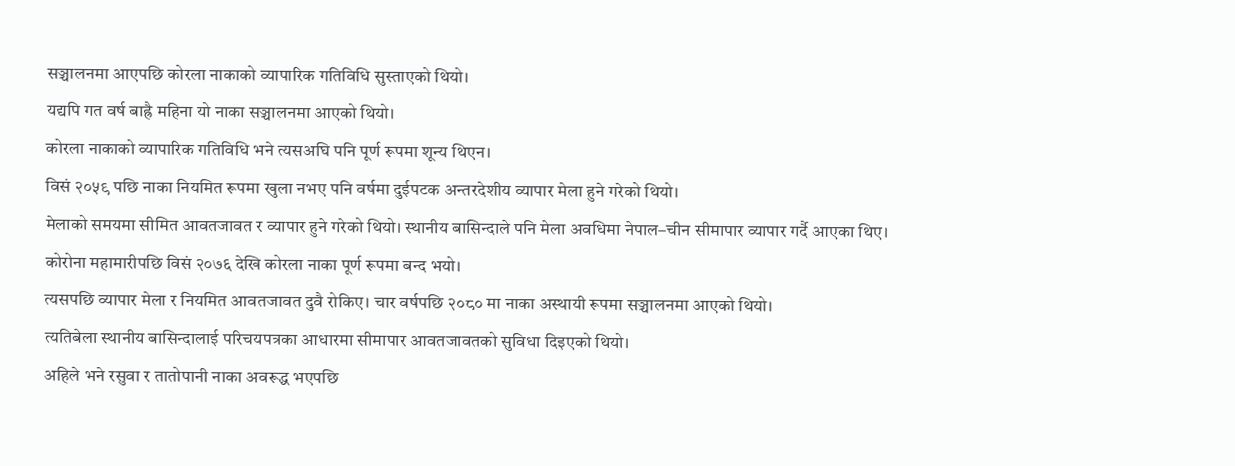सञ्चालनमा आएपछि कोरला नाकाको व्यापारिक गतिविधि सुस्ताएको थियो।
यद्यपि गत वर्ष बाह्रै महिना यो नाका सञ्चालनमा आएको थियो।
कोरला नाकाको व्यापारिक गतिविधि भने त्यसअघि पनि पूर्ण रूपमा शून्य थिएन।
विसं २०५९ पछि नाका नियमित रूपमा खुला नभए पनि वर्षमा दुईपटक अन्तरदेशीय व्यापार मेला हुने गरेको थियो।
मेलाको समयमा सीमित आवतजावत र व्यापार हुने गरेको थियो। स्थानीय बासिन्दाले पनि मेला अवधिमा नेपाल–चीन सीमापार व्यापार गर्दै आएका थिए।
कोरोना महामारीपछि विसं २०७६ देखि कोरला नाका पूर्ण रूपमा बन्द भयो।
त्यसपछि व्यापार मेला र नियमित आवतजावत दुवै रोकिए। चार वर्षपछि २०८० मा नाका अस्थायी रूपमा सञ्चालनमा आएको थियो।
त्यतिबेला स्थानीय बासिन्दालाई परिचयपत्रका आधारमा सीमापार आवतजावतको सुविधा दिइएको थियो।
अहिले भने रसुवा र तातोपानी नाका अवरूद्ध भएपछि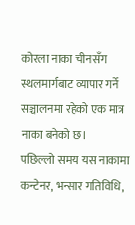कोरला नाका चीनसँग स्थलमार्गबाट व्यापार गर्ने सञ्चालनमा रहेको एक मात्र नाका बनेको छ।
पछिल्लो समय यस नाकामा कन्टेनर, भन्सार गतिविधि,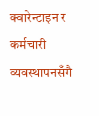क्वारेन्टाइन र कर्मचारी व्यवस्थापनसँगै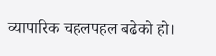व्यापारिक चहलपहल बढेको हो।